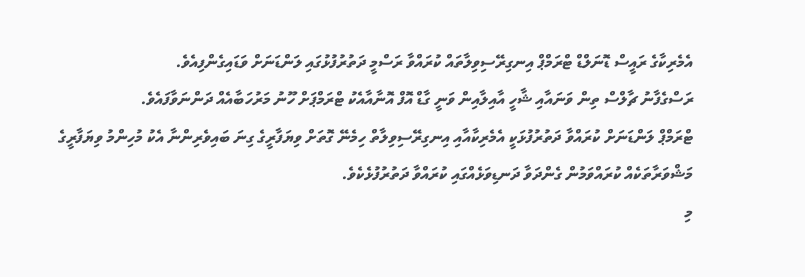އެމެރިކާގެ ރައީސް ޑޮނަލްޑް ޓްރަމްޕް އިނގިރޭސިވިލާތައް ކުރައްވާ ރަސްމީ ދަތުރުފުޅުގައި ލަންޑަނަށް ވަޑައިގެންފިއެވެ.
ރަސްގެފާނު ޗާލްސް ތިން ވަނައާއި ޝާހީ އާއިލާއިން ވަނީ ގާޑް އޮފް އޮނާއާއެކު ޓްރަމްޕަށް ހޫނު މަރުހަބާއެއް ދަންނަވާފައެވެ.
ޓްރަމްޕް ލަންޑަނަށް ކުރައްވާ ދަތުރުފުޅަކީ އެމެރިކާއާއި އިނގިރޭސިވިލާތް ހިމެނޭ ގޮތަށް ވިޔަފާރީގެ ގިނަ ބައިވެރިންނާ އެކު މުހިންމު ވިޔަފާރީގެ މަޝްވަރާތަކެއް ކުރައްވަމުން ގެންދަވާ ދަނޑިވަޅެއްގައި ކުރައްވާ ދަތުރުފުޅެކެވެ.
މި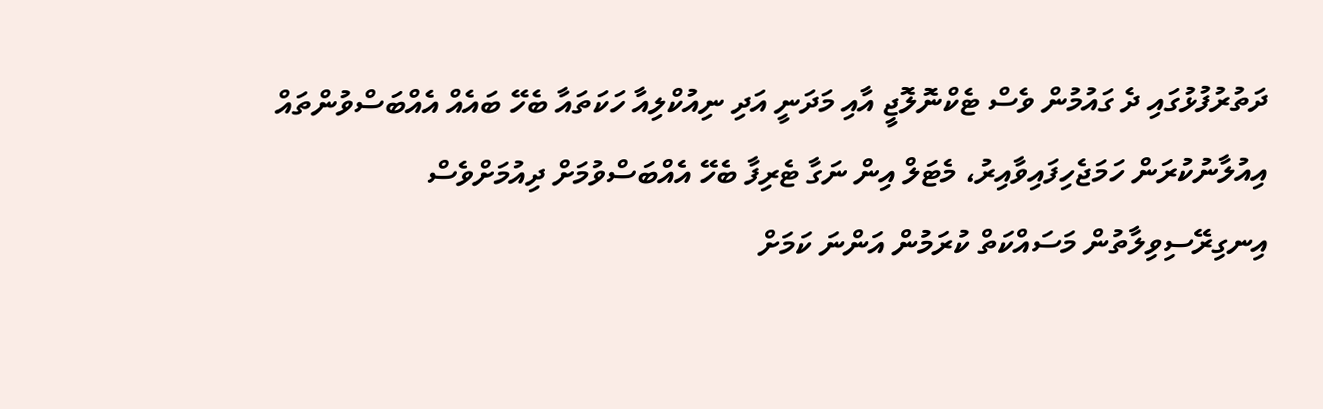ދަތުރުފުޅުގައި ދެ ގައުމުން ވެސް ޓެކްނޮލޮޖީ އާއި މަދަނީ އަދި ނިއުކްލިއާ ހަކަތައާ ބެހޭ ބައެއް އެއްބަސްވުންތައް އިއުލާނުކުރަން ހަމަޖެހިފައިވާއިރު، މެޓަލް އިން ނަގާ ޓެރިފާ ބެހޭ އެއްބަސްވުމަށް ދިއުމަށްވެސް އިނގިރޭސިވިލާތުން މަސައްކަތް ކުރަމުން އަންނަ ކަމަށް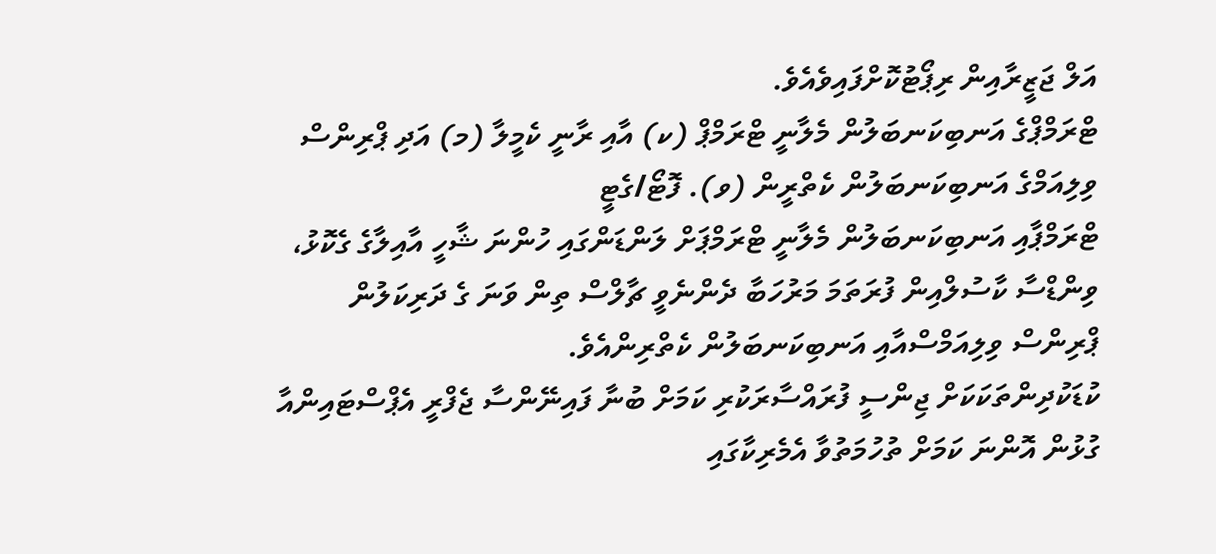އަލް ޖަޒީރާއިން ރިޕޯޓުކޮށްފައިވެއެވެ.
ޓްރަމްޕްގެ އަނބިކަނބަލުން މެލާނީ ޓްރަމްޕް (ކ) އާއި ރާނީ ކެމީލާ (މ) އަދި ޕްރިންސް ވިލިއަމްގެ އަނބިކަނބަލުން ކެތްރީން (ވ). ފޮޓޯ/ގެޓީ
ޓްރަމްޕާއި އަނބިކަނބަލުން މެލާނީ ޓްރަމްޕަށް ލަންޑަންގައި ހުންނަ ޝާހީ އާއިލާގެ ގެކޮޅު، ވިންޑްސާ ކާސުލްއިން ފުރަތަމަ މަރުހަބާ ދެންނެވީ ޗާލްސް ތިން ވަނަ ގެ ދަރިކަލުން ޕްރިންސް ވިލިއަމްސްއާއި އަނބިކަނބަލުން ކެތްރިންއެވެ.
ކުޑަކުދިންތަކަކަށް ޖިންސީ ފުރައްސާރަކުރި ކަމަށް ބުނާ ފައިނޭންސާ ޖެފްރީ އެޕްސްޓައިންއާ ގުޅުން އޮންނަ ކަމަށް ތުހުމަތުވާ އެމެރިކާގައި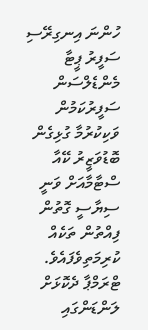ހުންނަ އިނގިރޭސި ސަފީރު ޕީޓާ މެންޑެލްސަން ސަފީރުކަމުން ވަކިކުރުމާ ގުޅިގެން ބޮޑުވަޒީރު ކޭއާ ސްޓާމާއަށް ވަނީ ސިޔާސީ ގޮތުން ފިއްތުން ތަކެއް ކުރިމަތިވެފައެވެ.
ޓްރަމްޕާ ދެކޮޅަށް ލަންޑަންގައި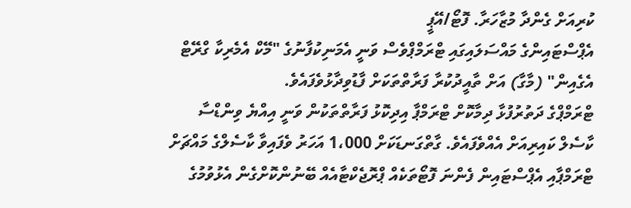ކުރިއަށް ގެންދާ މުޒާހަރާ. ފޮޓޯ/އޭޕީ
އެޕްސްޓައިންގެ މައްސަލައިގައި ޓްރަމްޕްވެސް ވަނީ އެމަނިކުފާނުގެ "މޭކް އެމެރިކާ ގްރޭޓް އެގެއިން" (މާގާ) އަށް ތާއީދުކުރާ ފަރާތްތަކަށް ފާޑުވިދާޅުވެފައެވެ.
ޓްރަމްޕްގެ ދަތުރުފުޅާ ދިމާކޮށް ޓްރަމްޕާ އިދިކޮޅު ފަރާތްތަކުން ވަނީ އިއްޔެ ވިންޑްސާ ކާސެލް ކައިރިއަށް އެއްވެފައެވެ. ގާތްގަނޑަކަށް 1،000 އަހަރު ވެފައިވާ ކާސެލްގެ މައްޗަށް ޓްރަމްޕާއި އެޕްސްޓައިން ފެންނަ ފޮޓޯތަކެއް ޕްރޮޖެކްޓާއެއް ބޭނުންކޮށްގެން އެޅުވުމުގެ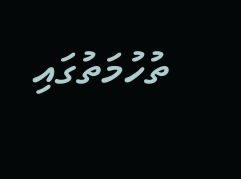ތުހުމަތުގައި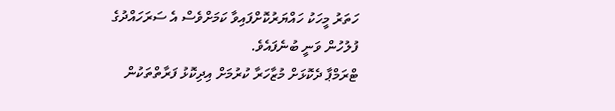ހަތަރު މީހަކު ހައްޔަރުކޮށްފައިވާ ކަމަށްވެސް އެ ސަރަހައްދުގެ ފުލުހުން ވަނީ ބުނެފައެވެ.
ޓްރަމްޕާ ދެކޮޅަށް މުޒާހަރާ ކުރުމަށް އިދިކޮޅު ފަރާތްތަކުން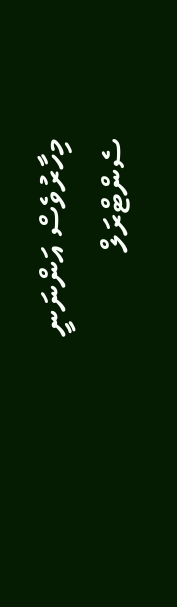މިހާރުވެސް އަންނަނީ ސެންޓްރަލް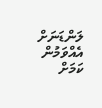ލަންޑަނަށް އެއްވަމުން ކަމަށް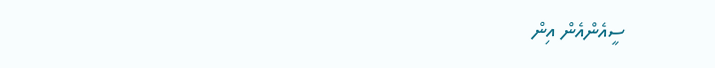ސީއެންއެން އިން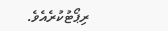ރިޕޯޓުކުރެއެވެ.